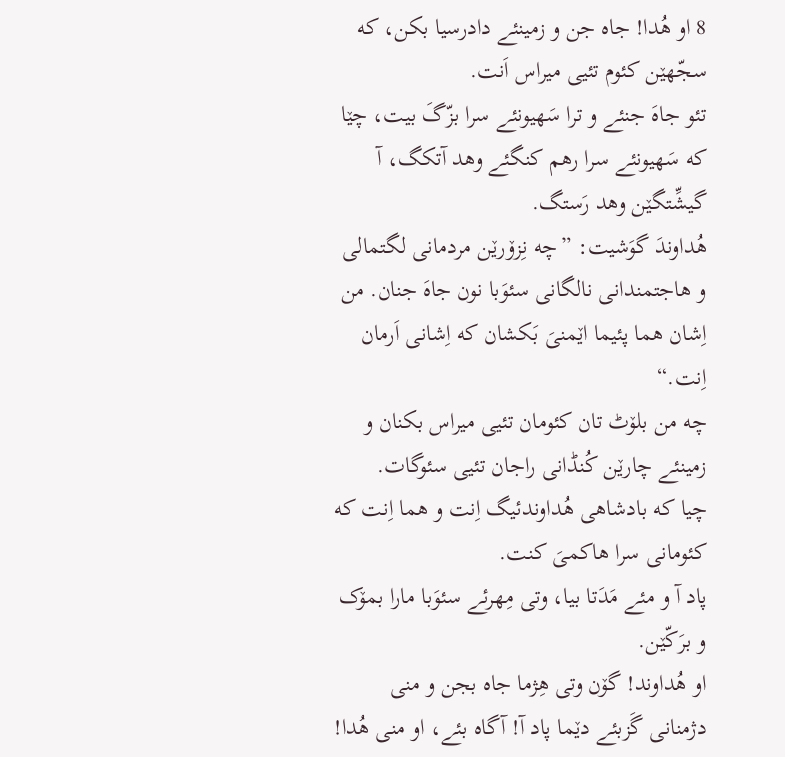8 او هُدا! جاه جن و زمینئے دادرسیا بکن، که سجّهێن کئوم تئیی میراس اَنت.
تئو جاهَ جنئے و ترا سَهیونئے سرا بزّگَ بیت، چێا که سَهیونئے سرا رهم کنگئے وهد آتکگ، آ گیشِّتگێن وهد رَستگ.
هُداوندَ گوَشیت: ”چه نِزۆرێن مردمانی لگتمالی و هاجتمندانی نالگانی سئوَبا نون جاهَ جنان. من اِشان هما پئیما اێمنیَ بَکشان که اِشانی اَرمان اِنت.“
چه من بلۆٹ تان کئومان تئیی میراس بکنان و زمینئے چارێن کُنڈانی راجان تئیی سئوگات.
چیا که بادشاهی هُداوندئیگ اِنت و هما اِنت که کئومانی سرا هاکمیَ کنت.
پاد آ و مئے مَدَتا بیا، وتی مِهرئے سئوَبا مارا بمۆک و برَکّێن.
او هُداوند! گۆن وتی هِژما جاه بجن و منی دژمنانی گَزبئے دێما پاد آ! آگاه بئے، او منی هُدا!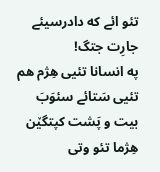تئو ائے که دادرسیئے جارِت جتگ!
په انسانا تئیی هِژم هم تئیی سَتائے سئوَبَ بیت و پَشت کپتگێن هِژما تئو وتی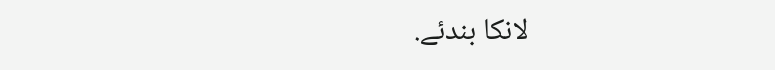لانکا بندئے.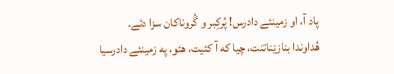پاد آ، او زمینئے دادرس! پُرکِبر و گُروناکان سزا دئے.
هُداوندا بنازێناتنت، چیا که آ کئیت، هئو، په زمینئے دادرسیا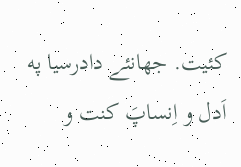کئیت. جهانئے دادرسیا په اَدل و اِنساپَ کنت و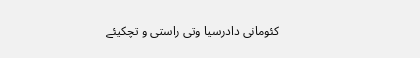کئومانی دادرسیا وتی راستی و تچکیئے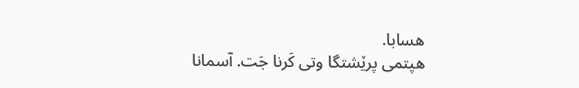هسابا.
هپتمی پرێشتگا وتی کَرنا جَت. آسمانا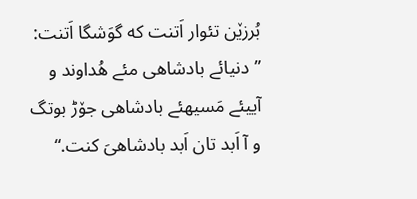بُرزێن تئوار اَتنت که گوَشگا اَتنت: ”دنیائے بادشاهی مئے هُداوند و آییئے مَسیهئے بادشاهی جۆڑ بوتگ و آ اَبد تان اَبد بادشاهیَ کنت.“